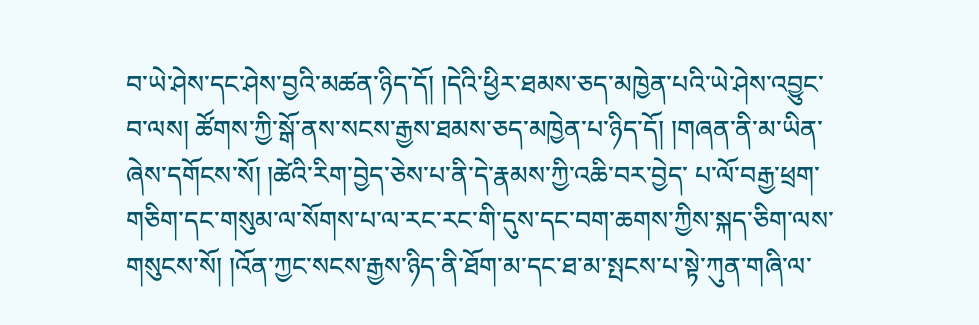བ་ཡེ་ཤེས་དང་ཤེས་བྱའི་མཚན་ཉིད་དོ། །དེའི་ཕྱིར་ཐམས་ཅད་མཁྱེན་པའི་ཡེ་ཤེས་འབྱུང་བ་ལས། ཚོགས་ཀྱི་སྒོ་ནས་སངས་རྒྱས་ཐམས་ཅད་མཁྱེན་པ་ཉིད་དོ། །གཞན་ནི་མ་ཡིན་ཞེས་དགོངས་སོ། །ཚེའི་རིག་བྱེད་ཅེས་པ་ནི་དེ་རྣམས་ཀྱི་འཆི་བར་བྱེད་ པ་ལོ་བརྒྱ་ཕྲག་གཅིག་དང་གསུམ་ལ་སོགས་པ་ལ་རང་རང་གི་དུས་དང་བག་ཆགས་ཀྱིས་སྐད་ཅིག་ལས་གསུངས་སོ། །འོན་ཀྱང་སངས་རྒྱས་ཉིད་ནི་ཐོག་མ་དང་ཐ་མ་སྤངས་པ་སྟེ་ཀུན་གཞི་ལ་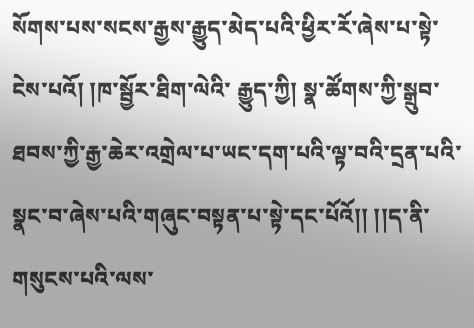སོགས་པས་སངས་རྒྱས་རྒྱུད་མེད་པའི་ཕྱིར་རོ་ཞེས་པ་སྟེ་ངེས་པའོ། །ཁ་སྦྱོར་ཐིག་ལེའི་ རྒྱུད་ཀྱི། སྣ་ཚོགས་ཀྱི་སྒྲུབ་ཐབས་ཀྱི་རྒྱ་ཆེར་འགྲེལ་པ་ཡང་དག་པའི་ལྟ་བའི་དྲན་པའི་སྣང་བ་ཞེས་པའི་གཞུང་བསྟན་པ་སྟེ་དང་པོའོ།། །།ད་ནི་གསུངས་པའི་ལས་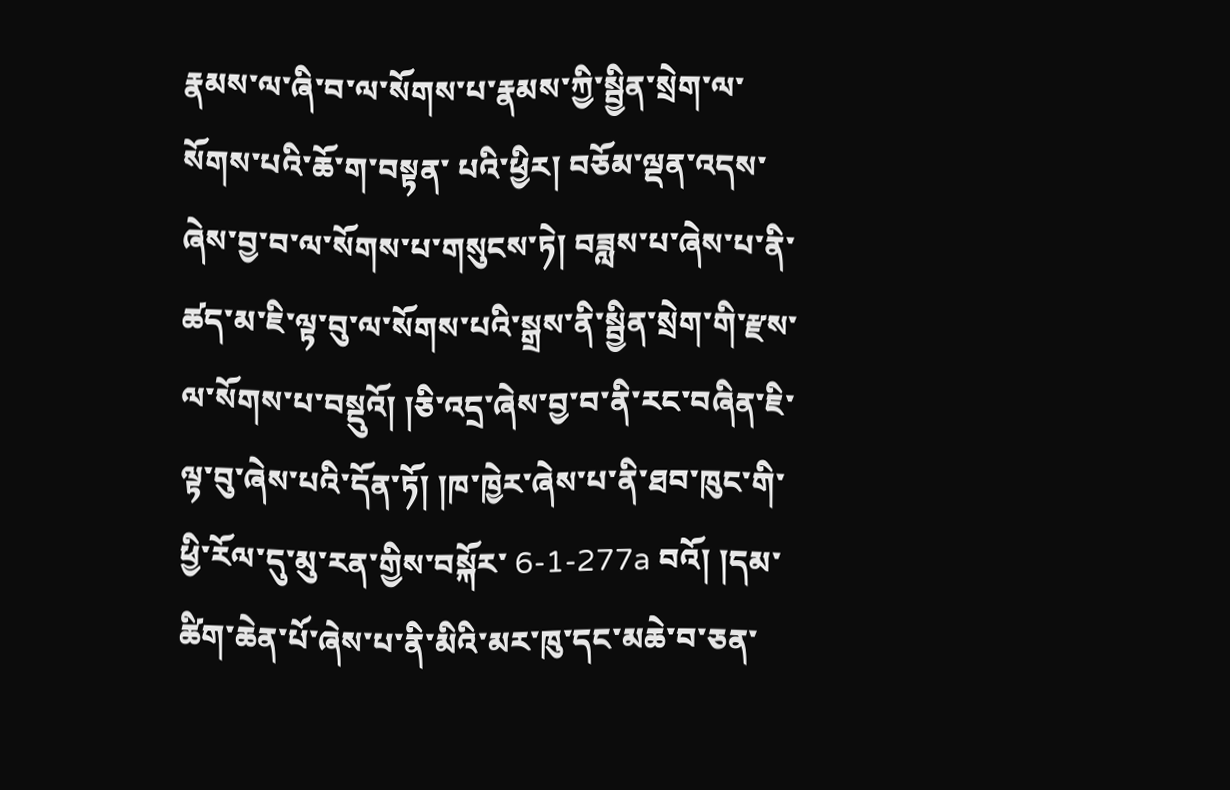རྣམས་ལ་ཞི་བ་ལ་སོགས་པ་རྣམས་ཀྱི་སྦྱིན་སྲེག་ལ་སོགས་པའི་ཆོ་ག་བསྟན་ པའི་ཕྱིར། བཅོམ་ལྡན་འདས་ཞེས་བྱ་བ་ལ་སོགས་པ་གསུངས་ཏེ། བཟླས་པ་ཞེས་པ་ནི་ཚད་མ་ཇི་ལྟ་བུ་ལ་སོགས་པའི་སྒྲས་ནི་སྦྱིན་སྲེག་གི་རྫས་ལ་སོགས་པ་བསྡུའོ། །ཅི་འདྲ་ཞེས་བྱ་བ་ནི་རང་བཞིན་ཇི་ལྟ་བུ་ཞེས་པའི་དོན་ཏོ། །ཁ་ཁྱེར་ཞེས་པ་ནི་ཐབ་ཁུང་གི་ཕྱི་རོལ་དུ་མུ་རན་གྱིས་བསྐོར་ 6-1-277a བའོ། །དམ་ཚིག་ཆེན་པོ་ཞེས་པ་ནི་མིའི་མར་ཁུ་དང་མཆེ་བ་ཅན་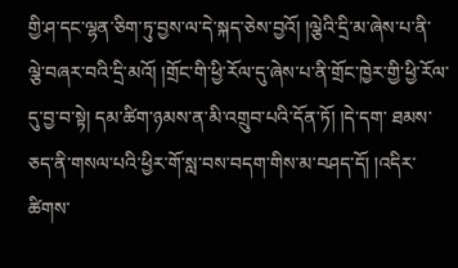གྱི་ཤ་དང་ལྷན་ཅིག་ཏུ་བྱས་ལ་དེ་སྐད་ཅེས་བྱའོ། །ལྕེའི་དྲི་མ་ཞེས་པ་ནི་ལྕེ་བཞར་བའི་དྲི་མའོ། །གྲོང་གི་ཕྱི་རོལ་དུ་ཞེས་པ་ནི་གྲོང་ཁྱེར་གྱི་ཕྱི་རོལ་དུ་བྱ་བ་སྟེ། དམ་ཚིག་ཉམས་ན་མི་འགྲུབ་པའི་དོན་ཏོ། །དེ་དག་ ཐམས་ཅད་ནི་གསལ་པའི་ཕྱིར་གོ་སླ་བས་བདག་གིས་མ་བཤད་དོ། །འདིར་ཚིགས་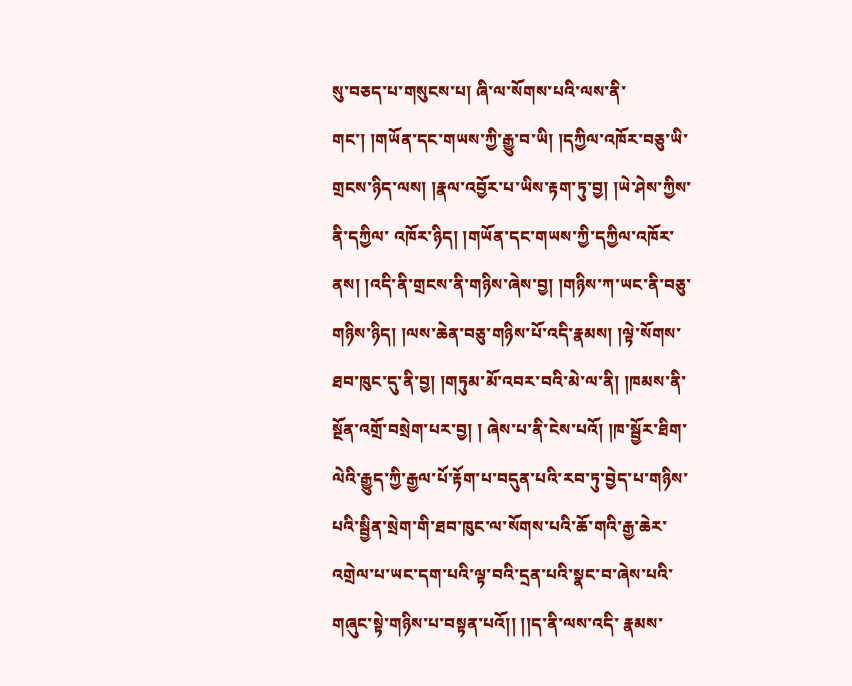སུ་བཅད་པ་གསུངས་པ། ཞི་ལ་སོགས་པའི་ལས་ནི་གང་། །གཡོན་དང་གཡས་ཀྱི་རྒྱུ་བ་ཡི། །དཀྱིལ་འཁོར་བཅུ་ཡི་གྲངས་ཉིད་ལས། །རྣལ་འབྱོར་པ་ཡིས་རྟག་ཏུ་བྱ། །ཡེ་ཤེས་ཀྱིས་ནི་དཀྱིལ་ འཁོར་ཉིད། །གཡོན་དང་གཡས་ཀྱི་དཀྱིལ་འཁོར་ནས། །འདི་ནི་གྲངས་ནི་གཉིས་ཞེས་བྱ། །གཉིས་ཀ་ཡང་ནི་བཅུ་གཉིས་ཉིད། །ལས་ཆེན་བཅུ་གཉིས་པོ་འདི་རྣམས། །ལྟེ་སོགས་ཐབ་ཁུང་དུ་ནི་བྱ། །གཏུམ་མོ་འབར་བའི་མེ་ལ་ནི། །ཁམས་ནི་སྔོན་འགྲོ་བསྲེག་པར་བྱ། ། ཞེས་པ་ནི་ངེས་པའོ། །ཁ་སྦྱོར་ཐིག་ལེའི་རྒྱུད་ཀྱི་རྒྱལ་པོ་རྟོག་པ་བདུན་པའི་རབ་ཏུ་བྱེད་པ་གཉིས་པའི་སྦྱིན་སྲེག་གི་ཐབ་ཁུང་ལ་སོགས་པའི་ཆོ་གའི་རྒྱ་ཆེར་འགྲེལ་པ་ཡང་དག་པའི་ལྟ་བའི་དྲན་པའི་སྣང་བ་ཞེས་པའི་གཞུང་སྟེ་གཉིས་པ་བསྟན་པའོ།། །།ད་ནི་ལས་འདི་ རྣམས་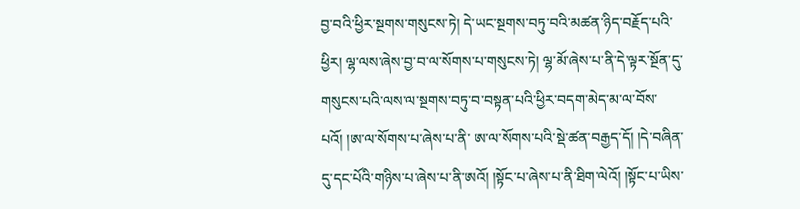བྱ་བའི་ཕྱིར་སྔགས་གསུངས་ཏེ། དེ་ཡང་སྔགས་བཏུ་བའི་མཚན་ཉིད་བརྗོད་པའི་ཕྱིར། ལྷ་ལས་ཞེས་བྱ་བ་ལ་སོགས་པ་གསུངས་ཏེ། ལྷ་མོ་ཞེས་པ་ནི་དེ་ལྟར་སྔོན་དུ་གསུངས་པའི་ལས་ལ་སྔགས་བཏུ་བ་བསྟན་པའི་ཕྱིར་བདག་མེད་མ་ལ་བོས་པའོ། །ཨ་ལ་སོགས་པ་ཞེས་པ་ནི་ ཨ་ལ་སོགས་པའི་སྡེ་ཚན་བརྒྱད་དོ། །དེ་བཞིན་དུ་དང་པོའི་གཉིས་པ་ཞེས་པ་ནི་ཨའོ། །སྟོང་པ་ཞེས་པ་ནི་ཐིག་ལེའོ། །སྟོང་པ་ཡིས་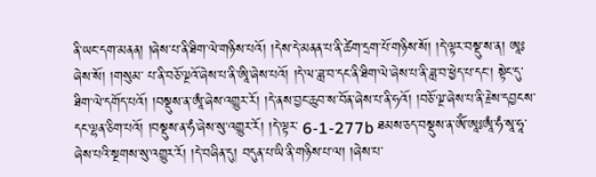ནི་ཡང་དག་མནན། །ཞེས་པ་ནི་ཐིག་ལེ་གཉིས་པའོ། །དེས་དེ་མནན་པ་ནི་ཚེག་དྲག་པོ་གཉིས་སོ། །དེ་ལྟར་བསྡུ་ས་ན། ཨཱཿཞེས་སོ། །གསུམ་ པ་ནི་བཅོ་ལྔའོ་ཞེས་པ་ནི་ཨཱི་ཞེས་པའོ། །དེ་ལ་ཟླ་བ་དང་ནི་ཐིག་ལེ་ཞེས་པ་ནི་ཟླ་བ་ཕྱེད་པ་དང་། སྟེང་དུ་ཐིག་ལེ་དགོད་པའོ། །བསྡུས་ན་ཨཱཾ་ཞེས་འགྱུར་རོ། །དེ་ནས་བྱང་ཆུབ་ས་བོན་ཞེས་པ་ནི་ཧའོ། །བཅོ་ལྔ་ཞེས་པ་ནི་རྗེས་དབྱངས་དང་ལྷན་ཅིག་པའོ། །བསྡུས་ན་ཧཾ་ཞེས་སུ་འགྱུར་རོ། །དེ་ལྟར་ 6-1-277b ཐམས་ཅད་བསྡུས་ན་ཨོཾ་ཨཱཿཨཱཾ་ཧཾ་སཱ་ཧཱ་ཞེས་པའི་སྔགས་སུ་འགྱུར་རོ། །དེ་བཞིན་དུ། བདུན་པ་ཡི་ནི་གཉིས་པ་ལ། །ཞེས་པ་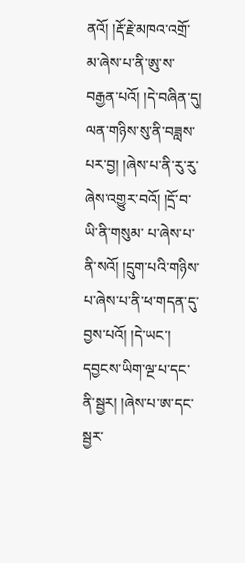ནའོ། །རྡོ་རྗེ་མཁའ་འགྲོ་མ་ཞེས་པ་ནི་ཨུ་ས་བརྒྱན་པའོ། །དེ་བཞིན་དུ། ལན་གཉིས་སུ་ནི་བཟླས་པར་བྱ། །ཞེས་པ་ནི་རུ་རུ་ཞེས་འགྱུར་བའོ། །དྲོ་བ་ཡི་ནི་གསུམ་ པ་ཞེས་པ་ནི་སའོ། །དྲུག་པའི་གཉིས་པ་ཞེས་པ་ནི་ཕ་གདན་དུ་བྱས་པའོ། །དེ་ཡང་། དབྱངས་ཡིག་ལྔ་པ་དང་ནི་སྦྱར། །ཞེས་པ་ཨ་དང་སྦྱར་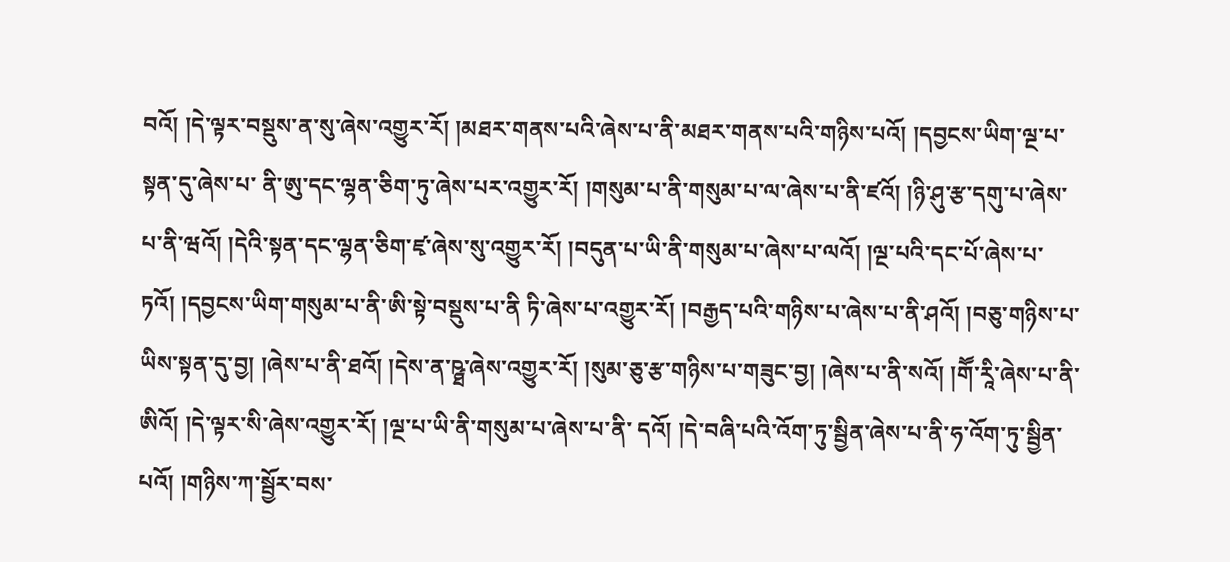བའོ། །དེ་ལྟར་བསྡུས་ན་སུ་ཞེས་འགྱུར་རོ། །མཐར་གནས་པའི་ཞེས་པ་ནི་མཐར་གནས་པའི་གཉིས་པའོ། །དབྱངས་ཡིག་ལྔ་པ་སྟན་དུ་ཞེས་པ་ ནི་ཨུ་དང་ལྷན་ཅིག་ཏུ་ཞེས་པར་འགྱུར་རོ། །གསུམ་པ་ནི་གསུམ་པ་ལ་ཞེས་པ་ནི་ཛའོ། །ཉི་ཤུ་རྩ་དགུ་པ་ཞེས་པ་ནི་ཝའོ། །དེའི་སྟན་དང་ལྷན་ཅིག་ཛྭ་ཞེས་སུ་འགྱུར་རོ། །བདུན་པ་ཡི་ནི་གསུམ་པ་ཞེས་པ་ལའོ། །ལྔ་པའི་དང་པོ་ཞེས་པ་ཏའོ། །དབྱངས་ཡིག་གསུམ་པ་ནི་ཨི་སྟེ་བསྡུས་པ་ནི ཏི་ཞེས་པ་འགྱུར་རོ། །བརྒྱད་པའི་གཉིས་པ་ཞེས་པ་ནི་ཤའོ། །བཅུ་གཉིས་པ་ཡིས་སྟན་དུ་བྱ། །ཞེས་པ་ནི་ཐའོ། །དེས་ན་ཥྠ་ཞེས་འགྱུར་རོ། །སུམ་ཅུ་རྩ་གཉིས་པ་གཟུང་བྱ། །ཞེས་པ་ནི་སའོ། །གཽ་རཱི་ཞེས་པ་ནི་ཨིའོ། །དེ་ལྟར་སི་ཞེས་འགྱུར་རོ། །ལྔ་པ་ཡི་ནི་གསུམ་པ་ཞེས་པ་ནི་ དའོ། །དེ་བཞི་པའི་འོག་ཏུ་སྦྱིན་ཞེས་པ་ནི་ཧ་འོག་ཏུ་སྦྱིན་པའོ། །གཉིས་ཀ་སྦྱོར་བས་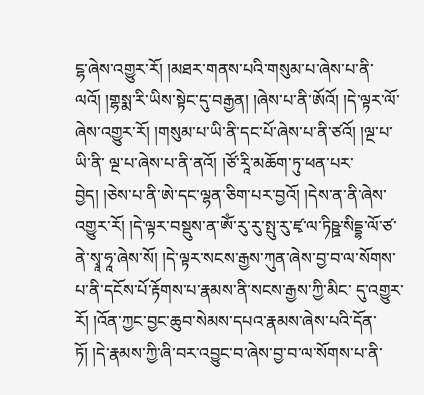ངྷ་ཞེས་འགྱུར་རོ། །མཐར་གནས་པའི་གསུམ་པ་ཞེས་པ་ནི་ལའོ། །གྷསྨ་རི་ཡིས་སྟེང་དུ་བརྒྱན། །ཞེས་པ་ནི་ཨོའོ། །དེ་ལྟར་ལོ་ཞེས་འགྱུར་རོ། །གསུམ་པ་ཡི་ནི་དང་པོ་ཞེས་པ་ནི་ཙའོ། །ལྔ་པ་ཡི་ནི་ ལྔ་པ་ཞེས་པ་ནི་ནའོ། །ཙོ་རཱི་མཆོག་ཏུ་ཕན་པར་བྱེད། །ཅེས་པ་ནི་ཨེ་དང་ལྷན་ཅིག་པར་བྱའོ། །དེས་ན་ནི་ཞེས་འགྱུར་རོ། །དེ་ལྟར་བསྡུས་ན་ཨོཾ་རུ་རུ་སྤུ་རུ་ཛྭ་ལ་ཏིཥྛ་སིདྡྷ་ལོ་ཙ་ནེ་སྭཱ་ཧཱ་ཞེས་སོ། །དེ་ལྟར་སངས་རྒྱས་ཀུན་ཞེས་བྱ་བ་ལ་སོགས་པ་ནི་དངོས་པོ་རྟོགས་པ་རྣམས་ནི་སངས་རྒྱས་ཀྱི་མིང་ དུ་འགྱུར་རོ། །འོན་ཀྱང་བྱང་ཆུབ་སེམས་དཔའ་རྣམས་ཞེས་པའི་དོན་ཏོ། །དེ་རྣམས་ཀྱི་ཞི་བར་འབྱུང་བ་ཞེས་བྱ་བ་ལ་སོགས་པ་ནི་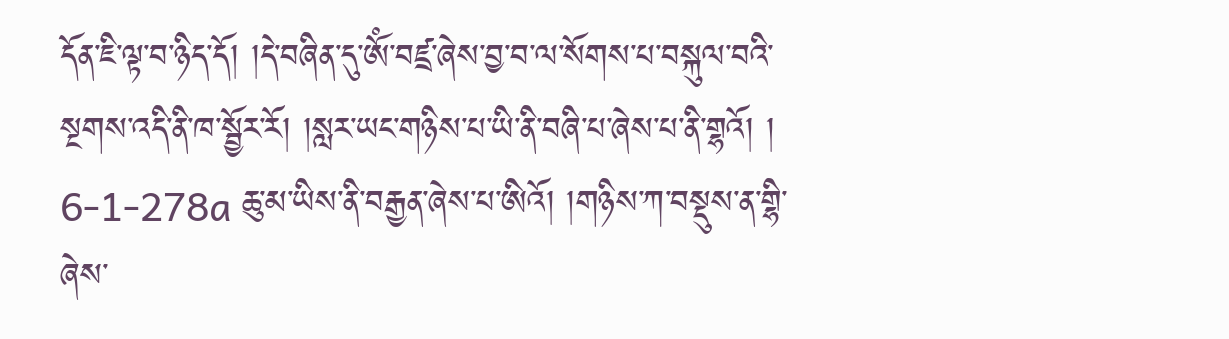དོན་ཇི་ལྟ་བ་ཉིད་དོ། །དེ་བཞིན་དུ་ཨོཾ་བཛྲ་ཞེས་བྱ་བ་ལ་སོགས་པ་བསྐུལ་བའི་སྔགས་འདི་ནི་ཁ་སྦྱོར་རོ། །སླར་ཡང་གཉིས་པ་ཡི་ནི་བཞི་པ་ཞེས་པ་ནི་གྷའོ། ། 6-1-278a ཆུ་མ་ཡིས་ནི་བརྒྱན་ཞེས་པ་ཨིའོ། །གཉིས་ཀ་བསྡུས་ན་གྷི་ཞེས་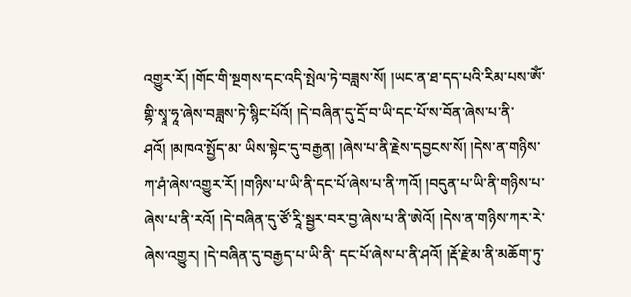འགྱུར་རོ། །གོང་གི་སྔགས་དང་འདི་སྤེལ་ཏེ་བཟླས་སོ། །ཡང་ན་ཐ་དད་པའི་རིམ་པས་ཨོཾ་གྷི་སྭཱ་ཧཱ་ཞེས་བཟླས་ཏེ་སྙིང་པོའོ། །དེ་བཞིན་དུ་དྲོ་བ་ཡི་དང་པོ་ས་བོན་ཞེས་པ་ནི་ཤའོ། །མཁའ་སྤྱོད་མ་ ཡིས་སྟེང་དུ་བརྒྱན། །ཞེས་པ་ནི་རྗེས་དབྱངས་སོ། །དེས་ན་གཉིས་ཀ་ཤཾ་ཞེས་འགྱུར་རོ། །གཉིས་པ་ཡི་ནི་དང་པོ་ཞེས་པ་ནི་ཀའོ། །བདུན་པ་ཡི་ནི་གཉིས་པ་ཞེས་པ་ནི་རའོ། །དེ་བཞིན་དུ་ཙོ་རཱི་སྦྱར་བར་བྱ་ཞེས་པ་ནི་ཨེའོ། །དེས་ན་གཉིས་ཀར་རེ་ཞེས་འགྱུར། །དེ་བཞིན་དུ་བརྒྱད་པ་ཡི་ནི་ དང་པོ་ཞེས་པ་ནི་ཤའོ། །རྡོ་རྗེ་མ་ནི་མཆོག་ཏུ་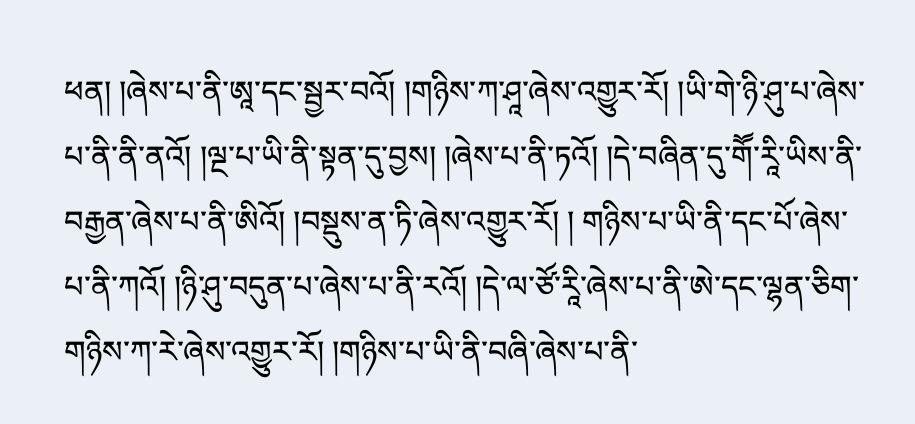ཕན། །ཞེས་པ་ནི་ཨཱ་དང་སྦྱར་བའོ། །གཉིས་ཀ་ཤཱ་ཞེས་འགྱུར་རོ། །ཡི་གེ་ཉི་ཤུ་པ་ཞེས་པ་ནི་ནི་ནའོ། །ལྔ་པ་ཡི་ནི་སྟན་དུ་བྱས། །ཞེས་པ་ནི་ཏའོ། །དེ་བཞིན་དུ་གཽ་རཱི་ཡིས་ནི་བརྒྱན་ཞེས་པ་ནི་ཨིའོ། །བསྡུས་ན་ཏི་ཞེས་འགྱུར་རོ། ། གཉིས་པ་ཡི་ནི་དང་པོ་ཞེས་པ་ནི་ཀའོ། །ཉི་ཤུ་བདུན་པ་ཞེས་པ་ནི་རའོ། །དེ་ལ་ཙོ་རཱི་ཞེས་པ་ནི་ཨེ་དང་ལྷན་ཅིག་གཉིས་ཀ་རེ་ཞེས་འགྱུར་རོ། །གཉིས་པ་ཡི་ནི་བཞི་ཞེས་པ་ནི་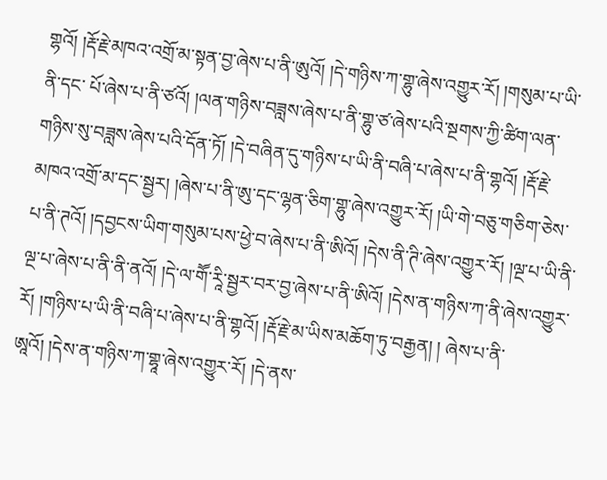གྷའོ། །རྡོ་རྗེ་མཁའ་འགྲོ་མ་སྟན་བྱ་ཞེས་པ་ནི་ཨུའོ། །དེ་གཉིས་ཀ་གྷུ་ཞེས་འགྱུར་རོ། །གསུམ་པ་ཡི་ནི་དང་ པོ་ཞེས་པ་ནི་ཙའོ། །ལན་གཉིས་བཟླས་ཞེས་པ་ནི་གྷུ་ཙ་ཞེས་པའི་སྔགས་ཀྱི་ཚིག་ལན་གཉིས་སུ་བཟླས་ཞེས་པའི་དོན་ཏོ། །དེ་བཞིན་དུ་གཉིས་པ་ཡི་ནི་བཞི་པ་ཞེས་པ་ནི་གྷའོ། །རྡོ་རྗེ་མཁའ་འགྲོ་མ་དང་སྦྱར། །ཞེས་པ་ནི་ཨུ་དང་ལྷན་ཅིག་གྷུ་ཞེས་འགྱུར་རོ། །ཡི་གེ་བཅུ་གཅིག་ཅེས་ པ་ནི་ཊའོ། །དབྱངས་ཡིག་གསུམ་པས་ཕྱེ་བ་ཞེས་པ་ནི་ཨིའོ། །དེས་ནི་ཊི་ཞེས་འགྱུར་རོ། །ལྔ་པ་ཡི་ནི་ལྔ་པ་ཞེས་པ་ནི་ནི་ནའོ། །དེ་ལ་གཽ་རཱི་སྦྱར་བར་བྱ་ཞེས་པ་ནི་ཨིའོ། །དེས་ན་གཉིས་ཀ་ནི་ཞེས་འགྱུར་རོ། །གཉིས་པ་ཡི་ནི་བཞི་པ་ཞེས་པ་ནི་གྷའོ། །རྡོ་རྗེ་མ་ཡིས་མཆོག་ཏུ་བརྒྱན། ། ཞེས་པ་ནི་ཨཱའོ། །དེས་ན་གཉིས་ཀ་གྷཱ་ཞེས་འགྱུར་རོ། །དེ་ནས་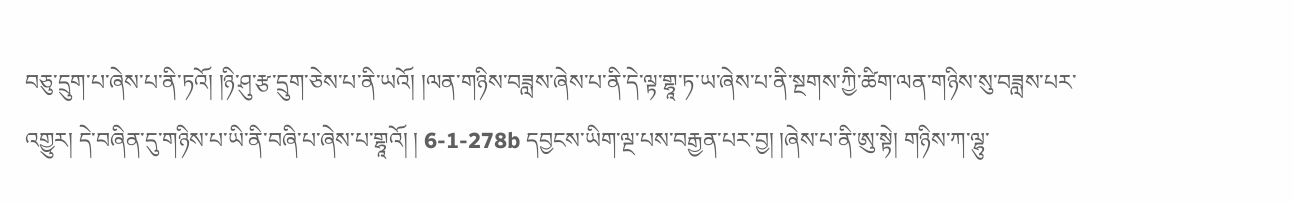བཅུ་དྲུག་པ་ཞེས་པ་ནི་ཏའོ། །ཉི་ཤུ་རྩ་དྲུག་ཅེས་པ་ནི་ཡའོ། །ལན་གཉིས་བཟླས་ཞེས་པ་ནི་དེ་ལྟ་གྷཱ་ཏ་ཡ་ཞེས་པ་ནི་སྔགས་ཀྱི་ཚིག་ལན་གཉིས་སུ་བཟླས་པར་འགྱུར། དེ་བཞིན་དུ་གཉིས་པ་ཡི་ནི་བཞི་པ་ཞེས་པ་གྷཱའོ། ། 6-1-278b དབྱངས་ཡིག་ལྔ་པས་བརྒྱན་པར་བྱ། །ཞེས་པ་ནི་ཨུ་སྟེ། གཉིས་ཀ་ལྷུ་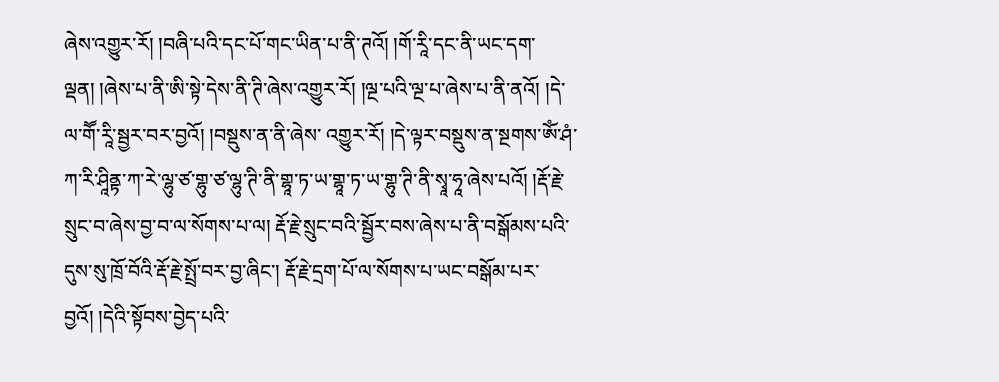ཞེས་འགྱུར་རོ། །བཞི་པའི་དང་པོ་གང་ཡིན་པ་ནི་ཊའོ། །གོ་རཱི་དང་ནི་ཡང་དག་ལྡན། །ཞེས་པ་ནི་ཨི་སྟེ་དེས་ནི་ཊི་ཞེས་འགྱུར་རོ། །ལྔ་པའི་ལྔ་པ་ཞེས་པ་ནི་ནའོ། །དེ་ལ་གཽ་རཱི་སྦྱར་བར་བྱའོ། །བསྡུས་ན་ནི་ཞེས་ འགྱུར་རོ། །དེ་ལྟར་བསྡུས་ན་སྔགས་ཨོཾ་ཤཾ་ཀ་རི་ཤཱིནྟ་ཀ་རེ་ལྷུ་ཙ་གྷུ་ཙ་ལྷུ་ཊི་ནི་གྷཱ་ཏ་ཡ་གྷཱ་ཏ་ཡ་གྷུ་ཊི་ནི་སྭཱ་ཧཱ་ཞེས་པའོ། །རྡོ་རྗེ་སྲུང་བ་ཞེས་བྱ་བ་ལ་སོགས་པ་ལ། རྡོ་རྗེ་སྲུང་བའི་སྦྱོར་བས་ཞེས་པ་ནི་བསྒོམས་པའི་དུས་སུ་ཁྲོ་བོའི་རྡོ་རྗེ་སྤྲོ་བར་བྱ་ཞིང་། རྡོ་རྗེ་དྲག་པོ་ལ་སོགས་པ་ཡང་བསྒོམ་པར་ བྱའོ། །དེའི་སྟོབས་བྱེད་པའི་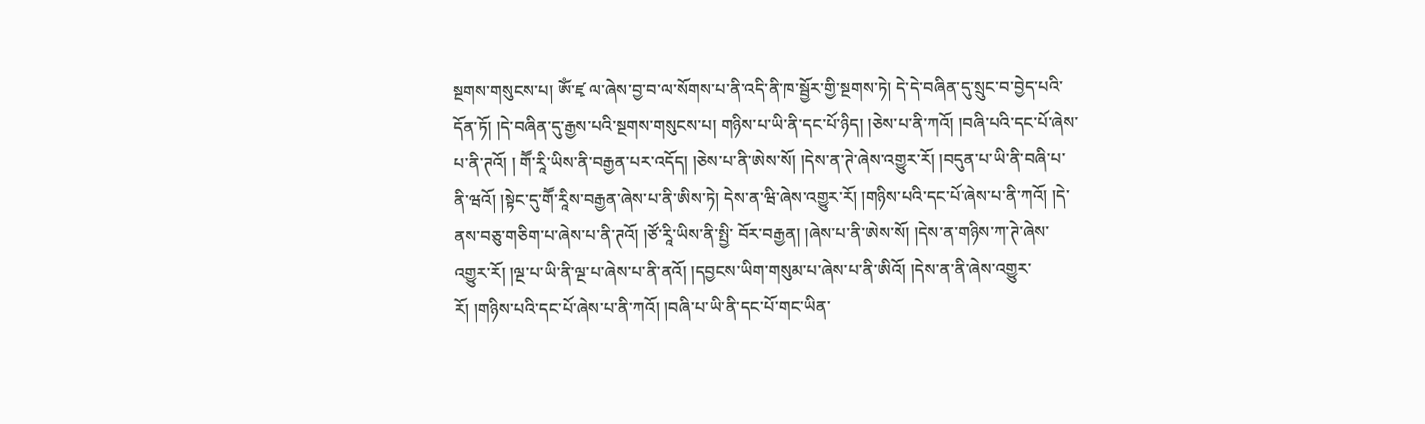སྔགས་གསུངས་པ། ཨོཾ་ཛྭ ལ་ཞེས་བྱ་བ་ལ་སོགས་པ་ནི་འདི་ནི་ཁ་སྦྱོར་གྱི་སྔགས་ཏེ། དེ་དེ་བཞིན་དུ་སྲུང་བ་བྱེད་པའི་དོན་ཏོ། །དེ་བཞིན་དུ་རྒྱས་པའི་སྔགས་གསུངས་པ། གཉིས་པ་ཡི་ནི་དང་པོ་ཉིད། །ཅེས་པ་ནི་ཀའོ། །བཞི་པའི་དང་པོ་ཞེས་པ་ནི་ཊའོ། ། གཽ་རཱི་ཡིས་ནི་བརྒྱན་པར་འདོད། །ཅེས་པ་ནི་ཨེས་སོ། །དེས་ན་ཊེ་ཞེས་འགྱུར་རོ། །བདུན་པ་ཡི་ནི་བཞི་པ་ནི་ཝའོ། །སྟེང་དུ་གཽ་རཱིས་བརྒྱན་ཞེས་པ་ནི་ཨིས་ཏེ། དེས་ན་ཝི་ཞེས་འགྱུར་རོ། །གཉིས་པའི་དང་པོ་ཞེས་པ་ནི་ཀའོ། །དེ་ནས་བཅུ་གཅིག་པ་ཞེས་པ་ནི་ཊའོ། །ཙོ་རཱི་ཡིས་ནི་སྤྱི་ བོར་བརྒྱན། །ཞེས་པ་ནི་ཨེས་སོ། །དེས་ན་གཉིས་ཀ་ཊེ་ཞེས་འགྱུར་རོ། །ལྔ་པ་ཡི་ནི་ལྔ་པ་ཞེས་པ་ནི་ནའོ། །དབྱངས་ཡིག་གསུམ་པ་ཞེས་པ་ནི་ཨིའོ། །དེས་ན་ནི་ཞེས་འགྱུར་རོ། །གཉིས་པའི་དང་པོ་ཞེས་པ་ནི་ཀའོ། །བཞི་པ་ཡི་ནི་དང་པོ་གང་ཡིན་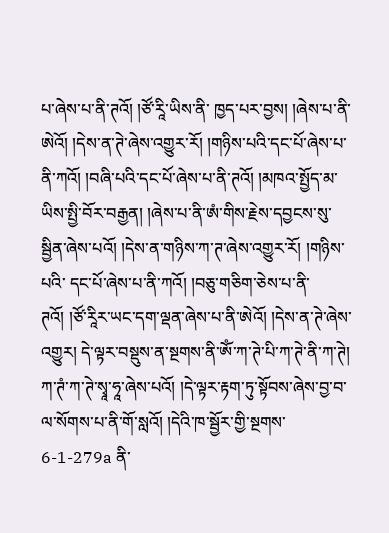པ་ཞེས་པ་ནི་ཊའོ། །ཙོ་རཱི་ཡིས་ནི་ ཁྱད་པར་བྱས། །ཞེས་པ་ནི་ཨེའོ། །དེས་ན་ཊེ་ཞེས་འགྱུར་རོ། །གཉིས་པའི་དང་པོ་ཞེས་པ་ནི་ཀའོ། །བཞི་པའི་དང་པོ་ཞེས་པ་ནི་ཊའོ། །མཁའ་སྤྱོད་མ་ཡིས་སྤྱི་བོར་བརྒྱན། །ཞེས་པ་ནི་ཨཾ་གིས་རྗེས་དབྱངས་སུ་སྦྱིན་ཞེས་པའོ། །དེས་ན་གཉིས་ཀ་ཊ་ཞེས་འགྱུར་རོ། །གཉིས་པའི་ དང་པོ་ཞེས་པ་ནི་ཀའོ། །བཅུ་གཅིག་ཅེས་པ་ནི་ཊའོ། །ཙོ་རཱིར་ཡང་དག་ལྡན་ཞེས་པ་ནི་ཨེའོ། །དེས་ན་ཊེ་ཞེས་འགྱུར། དེ་ལྟར་བསྡུས་ན་སྔགས་ནི་ཨོཾ་ཀ་ཊེ་པི་ཀ་ཊེ་ནི་ཀ་ཊེ། ཀ་ཊཾ་ཀ་ཊེ་སྭཱ་ཧཱ་ཞེས་པའོ། །དེ་ལྟར་རྟག་ཏུ་སྟོབས་ཞེས་བྱ་བ་ལ་སོགས་པ་ནི་གོ་སླའོ། །དེའི་ཁ་སྦྱོར་གྱི་སྔགས་ 6-1-279a ནི་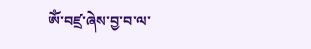ཨོཾ་བཛྲ་ཞེས་བྱ་བ་ལ་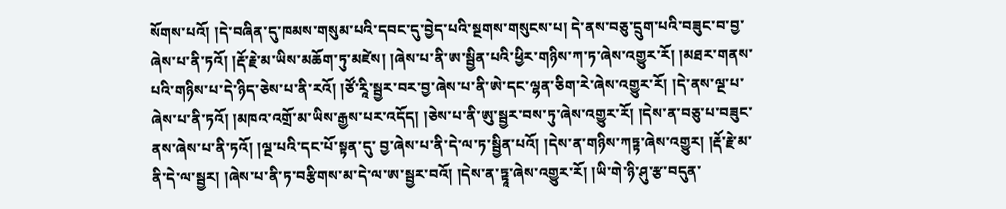སོགས་པའོ། །དེ་བཞིན་དུ་ཁམས་གསུམ་པའི་དབང་དུ་བྱེད་པའི་སྔགས་གསུངས་པ། དེ་ནས་བཅུ་དྲུག་པའི་བཟུང་བ་བྱ་ཞེས་པ་ནི་ཏའོ། །རྡོ་རྗེ་མ་ཡིས་མཆོག་ཏུ་མཛེས། །ཞེས་པ་ནི་ཨ་སྦྱིན་པའི་ཕྱིར་གཉིས་ཀ་ཏ་ཞེས་འགྱུར་རོ། །མཐར་གནས་ པའི་གཉིས་པ་དེ་ཉིད་ཅེས་པ་ནི་རའོ། །ཙོ་རཱི་སྦྱར་བར་བྱ་ཞེས་པ་ནི་ཨེ་དང་ལྷན་ཅིག་རེ་ཞེས་འགྱུར་རོ། །དེ་ནས་ལྔ་པ་ཞེས་པ་ནི་ཏའོ། །མཁའ་འགྲོ་མ་ཡིས་རྒྱས་པར་འདོད། །ཅེས་པ་ནི་ཨུ་སྦྱར་བས་ཏུ་ཞེས་འགྱུར་རོ། །དེས་ན་བཅུ་པ་བཟུང་ནས་ཞེས་པ་ནི་ཏའོ། །ལྔ་པའི་དང་པོ་སྟན་དུ་ བྱ་ཞེས་པ་ནི་དེ་ལ་ཏ་སྦྱིན་པའོ། །དེས་ན་གཉིས་ཀཏྟ་ཞེས་འགྱུར། །རྡོ་རྗེ་མ་ནི་དེ་ལ་སྦྱར། །ཞེས་པ་ནི་ཏ་བརྩིགས་མ་དེ་ལ་ཨ་སྦྱར་བའོ། །དེས་ན་ཏྟཱ་ཞེས་འགྱུར་རོ། །ཡི་གེ་ཉི་ཤུ་རྩ་བདུན་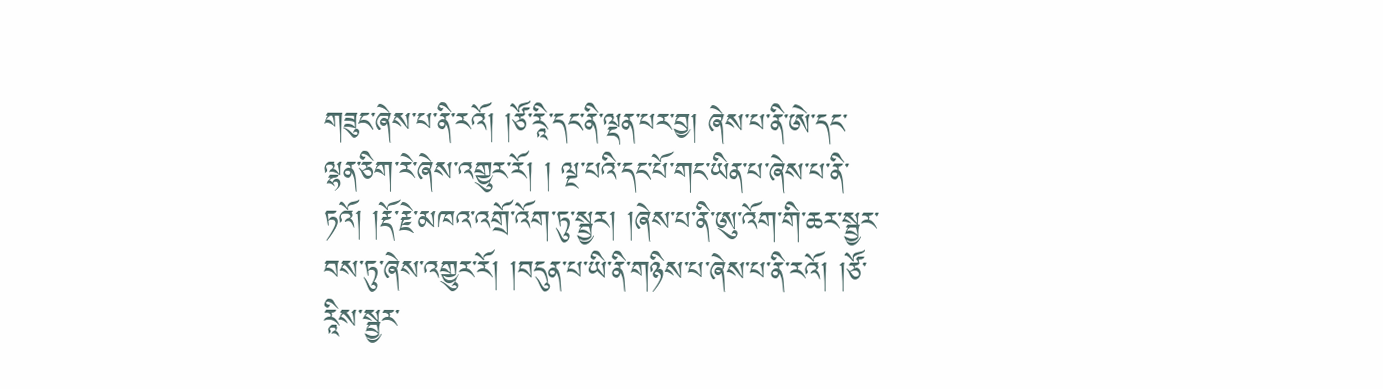གཟུང་ཞེས་པ་ནི་རའོ། །ཙོ་རཱི་དང་ནི་ལྡན་པར་བྱ། ཞེས་པ་ནི་ཨེ་དང་ལྷན་ཅིག་རེ་ཞེས་འགྱུར་རོ། ། ལྔ་པའི་དང་པོ་གང་ཡིན་པ་ཞེས་པ་ནི་ཏའོ། །རྡོ་རྗེ་མཁའ་འགྲོ་འོག་ཏུ་སྦྱར། །ཞེས་པ་ནི་ཨུ་འོག་གི་ཆར་སྦྱར་བས་ཏུ་ཞེས་འགྱུར་རོ། །བདུན་པ་ཡི་ནི་གཉིས་པ་ཞེས་པ་ནི་རའོ། །ཙོ་རཱིས་སྦྱར་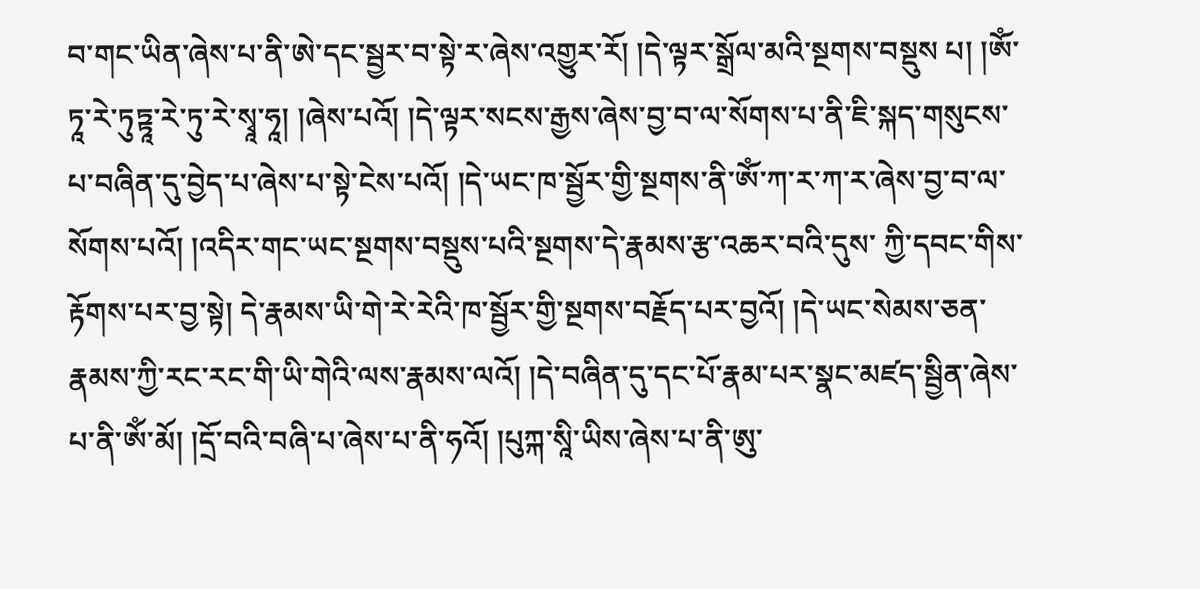བ་གང་ཡིན་ཞེས་པ་ནི་ཨེ་དང་སྦྱར་བ་སྟེ་ར་ཞེས་འགྱུར་རོ། །དེ་ལྟར་སྒྲོལ་མའི་སྔགས་བསྡུས པ། །ཨོཾ་ཏཱ་རེ་ཏུཏྟཱ་རེ་ཏུ་རེ་སྭཱ་ཧཱ། །ཞེས་པའོ། །དེ་ལྟར་སངས་རྒྱས་ཞེས་བྱ་བ་ལ་སོགས་པ་ནི་ཇི་སྐད་གསུངས་པ་བཞིན་དུ་བྱེད་པ་ཞེས་པ་སྟེ་ངེས་པའོ། །དེ་ཡང་ཁ་སྦྱོར་གྱི་སྔགས་ནི་ཨོཾ་ཀ་ར་ཀ་ར་ཞེས་བྱ་བ་ལ་སོགས་པའོ། །འདིར་གང་ཡང་སྔགས་བསྡུས་པའི་སྔགས་དེ་རྣམས་རྩ་འཆར་བའི་དུས་ ཀྱི་དབང་གིས་རྟོགས་པར་བྱ་སྟེ། དེ་རྣམས་ཡི་གེ་རེ་རེའི་ཁ་སྦྱོར་གྱི་སྔགས་བརྗོད་པར་བྱའོ། །དེ་ཡང་སེམས་ཅན་རྣམས་ཀྱི་རང་རང་གི་ཡི་གེའི་ལས་རྣམས་ལའོ། །དེ་བཞིན་དུ་དང་པོ་རྣམ་པར་སྣང་མཛད་སྦྱིན་ཞེས་པ་ནི་ཨོཾ་མོ། །དྲོ་བའི་བཞི་པ་ཞེས་པ་ནི་ཧའོ། །པུཀྐ་སཱི་ཡིས་ཞེས་པ་ནི་ཨུ་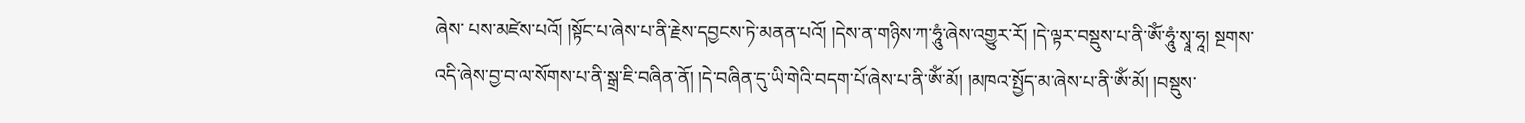ཞེས་ པས་མཛེས་པའོ། །སྟོང་པ་ཞེས་པ་ནི་རྗེས་དབྱངས་ཏེ་མནན་པའོ། །དེས་ན་གཉིས་ཀ་ཧཱུཾ་ཞེས་འགྱུར་རོ། །དེ་ལྟར་བསྡུས་པ་ནི་ཨོཾ་ཧཱུཾ་སྭཱ་ཧཱ། སྔགས་འདི་ཞེས་བྱ་བ་ལ་སོགས་པ་ནི་སྒྲ་ཇི་བཞིན་ནོ། །དེ་བཞིན་དུ་ཡི་གེའི་བདག་པོ་ཞེས་པ་ནི་ཨོཾ་མོ། །མཁའ་སྤྱོད་མ་ཞེས་པ་ནི་ཨོཾ་མོ། །བསྡུས་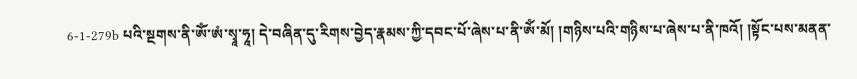6-1-279b པའི་སྔགས་ནི་ཨོཾ་ཨཾ་སྭཱ་ཧཱ། དེ་བཞིན་དུ་རིགས་བྱེད་རྣམས་ཀྱི་དབང་པོ་ཞེས་པ་ནི་ཨོཾ་མོ། །གཉིས་པའི་གཉིས་པ་ཞེས་པ་ནི་ཁའོ། །སྟོང་པས་མནན་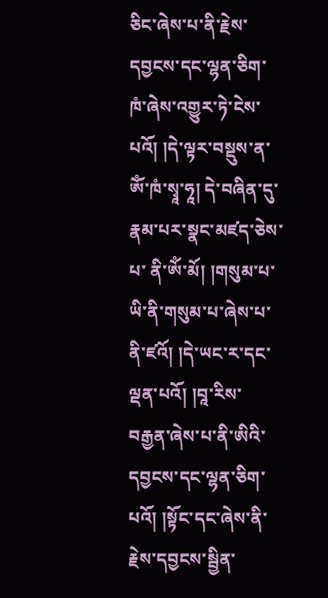ཅིང་ཞེས་པ་ནི་རྗེས་དབྱངས་དང་ལྷན་ཅིག་ཁཾ་ཞེས་འགྱུར་ཏེ་ངེས་པའོ། །དེ་ལྟར་བསྡུས་ན་ཨོཾ་ཁཾ་སྭཱ་ཧཱ། དེ་བཞིན་དུ་རྣམ་པར་སྣང་མཛད་ཅེས་པ་ ནི་ཨོཾ་མོ། །གསུམ་པ་ཡི་ནི་གསུམ་པ་ཞེས་པ་ནི་ཛའོ། །དེ་ཡང་ར་དང་ལྡན་པའོ། །བཱ་རིས་བརྒྱན་ཞེས་པ་ནི་ཨིའི་དབྱངས་དང་ལྷན་ཅིག་པའོ། །སྟོང་དང་ཞེས་ནི་རྗེས་དབྱངས་སྦྱིན་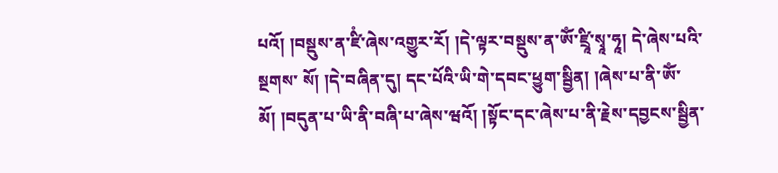པའོ། །བསྡུས་ན་ཛིཾ་ཞེས་འགྱུར་རོ། །དེ་ལྟར་བསྡུས་ན་ཨོཾ་ཛྲཱི་སྭཱ་ཧཱ། དེ་ཞེས་པའི་སྔགས་ སོ། །དེ་བཞིན་དུ། དང་པོའི་ཡི་གེ་དབང་ཕྱུག་སྦྱིན། །ཞེས་པ་ནི་ཨོཾ་མོ། །བདུན་པ་ཡི་ནི་བཞི་པ་ཞེས་ཝའོ། །སྟོང་དང་ཞེས་པ་ནི་རྗེས་དབྱངས་སྦྱིན་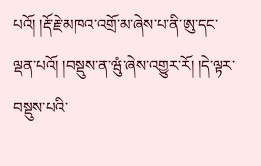པའོ། །རྡོ་རྗེ་མཁའ་འགྲོ་མ་ཞེས་པ་ནི་ཨུ་དང་ལྡན་པའོ། །བསྡུས་ན་ཝུཾ་ཞེས་འགྱུར་རོ། །དེ་ལྟར་ བསྡུས་པའི་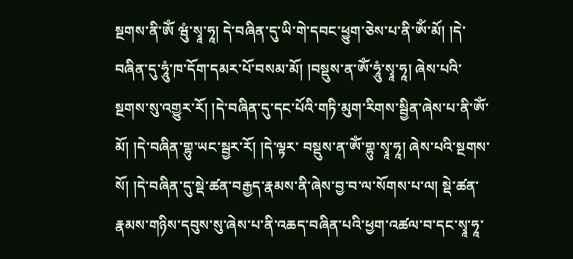སྔགས་ནི་ཨོཾ ཝུཾ་སྭཱ་ཧཱ། དེ་བཞིན་དུ་ཡི་གེ་དབང་ཕྱུག་ཅེས་པ་ནི་ཨོཾ་མོ། །དེ་བཞིན་དུ་ཧཱུཾ་ཁ་དོག་དམར་པོ་བསམ་མོ། །བསྡུས་ན་ཨོཾ་ཧཱུཾ་སྭཱ་ཧཱ། ཞེས་པའི་སྔགས་སུ་འགྱུར་རོ། །དེ་བཞིན་དུ་དང་པོའི་གཏི་མུག་རིགས་སྦྱིན་ཞེས་པ་ནི་ཨོཾ་མོ། །དེ་བཞིན་གྷུ་ཡང་སྦྱར་རོ། །དེ་ལྟར་ བསྡུས་ན་ཨོཾ་གྷུ་སྭཱ་ཧཱ། ཞེས་པའི་སྔགས་སོ། །དེ་བཞིན་དུ་སྡེ་ཚན་བརྒྱད་རྣམས་ནི་ཞེས་བྱ་བ་ལ་སོགས་པ་ལ། སྡེ་ཚན་རྣམས་གཉིས་དབུས་སུ་ཞེས་པ་ནི་འཆད་བཞིན་པའི་ཕྱག་འཚལ་བ་དང་སྭཱ་ཧཱ་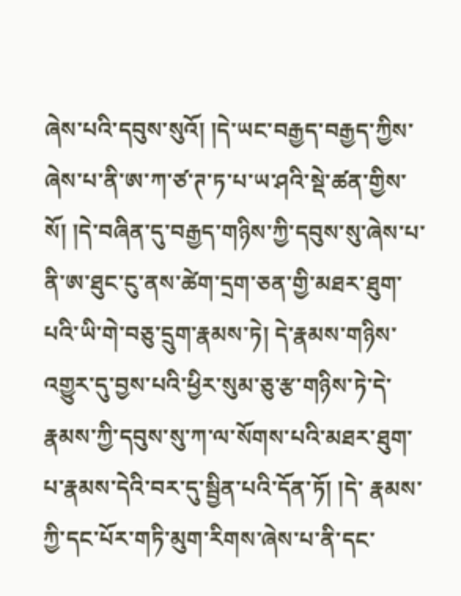ཞེས་པའི་དབུས་སུའོ། །དེ་ཡང་བརྒྱད་བརྒྱད་ཀྱིས་ཞེས་པ་ནི་ཨ་ཀ་ཙ་ཊ་ཏ་པ་ཡ་ཤའི་སྡེ་ཚན་གྱིས་ སོ། །དེ་བཞིན་དུ་བརྒྱད་གཉིས་ཀྱི་དབུས་སུ་ཞེས་པ་ནི་ཨ་ཐུང་ངུ་ནས་ཚེག་དྲག་ཅན་གྱི་མཐར་ཐུག་པའི་ཡི་གེ་བཅུ་དྲུག་རྣམས་ཏེ། དེ་རྣམས་གཉིས་འགྱུར་དུ་བྱས་པའི་ཕྱིར་སུམ་ཅུ་རྩ་གཉིས་ཏེ་དེ་རྣམས་ཀྱི་དབུས་སུ་ཀ་ལ་སོགས་པའི་མཐར་ཐུག་པ་རྣམས་དེའི་བར་དུ་སྦྱིན་པའི་དོན་ཏོ། །དེ་ རྣམས་ཀྱི་དང་པོར་གཏི་མུག་རིགས་ཞེས་པ་ནི་དང་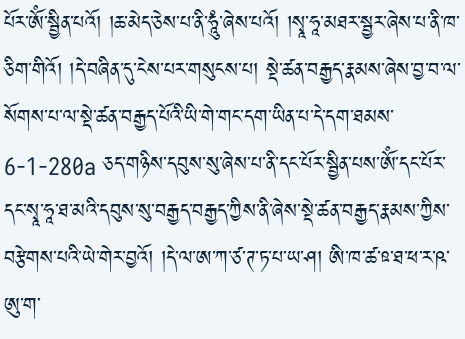པོར་ཨོཾ་སྦྱིན་པའོ། །ཆ་མེད་ཅེས་པ་ནི་ཧཱུཾ་ཞེས་པའོ། །སྭཱ་ཧཱ་མཐར་སྦྱར་ཞེས་པ་ནི་ཁ་ཅིག་གིའོ། །དེ་བཞིན་དུ་ངེས་པར་གསུངས་པ། སྡེ་ཚན་བརྒྱད་རྣམས་ཞེས་བྱ་བ་ལ་སོགས་པ་ལ་སྡེ་ཚན་བརྒྱད་པོའི་ཡི་གེ་གང་དག་ཡིན་པ་དེ་དག་ཐམས་ 6-1-280a ཅད་གཉིས་དབུས་སུ་ཞེས་པ་ནི་དང་པོར་སྦྱིན་པས་ཨོཾ་དང་པོར་དང་སྭཱ་ཧཱ་ཐ་མའི་དབུས་སུ་བརྒྱད་བརྒྱད་ཀྱིས་ནི་ཞེས་སྡེ་ཚན་བརྒྱད་རྣམས་ཀྱིས་བརྩེགས་པའི་ཡེ་གེར་བྱའོ། །དེ་ལ་ཨ་ཀ་ཙ་ཊ་ཏ་པ་ཡ་ཤ། ཨི་ཁ་ཚ་ཋ་ཐ་ཕ་ར་ཥ་ཨུ་ག་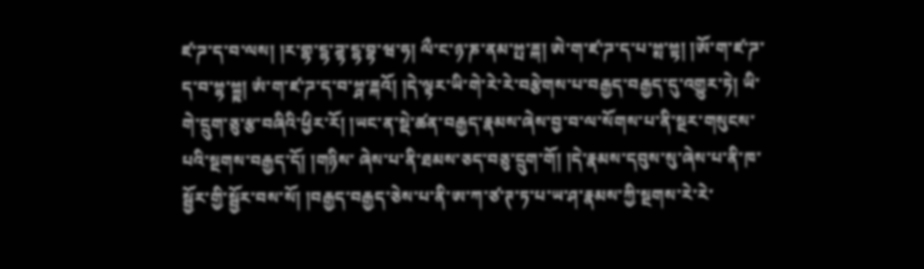ཛ་ཌ་ད་བ་ལས། །ར་གྷ་ངྷ་ཌྷ་ངྷ་བྷ་ཝ་ཧ། ལྀ་ང་ཉ་ཎ་ནམ་ྉྤ་ྈྐ། ཨེ་ག་ཛ་ཌ་ད་པ་ྉྶ་ྉྟ། །ཨོ་ག་ཛ་ཌ་ད་བ་ྉྷ་ྉྐྵ། ཨཾ་ག་ཛ་ཌ་ད་བ་ྉྴ་ྈྐའོ། །དེ་ལྟར་ཡི་གེ་རེ་རེ་བརྩེགས་པ་བརྒྱད་བརྒྱད་དུ་འགྱུར་ཏེ། ཡི་གེ་དྲུག་ཅུ་རྩ་བཞིའི་ཕྱིར་རོ། །ཡང་ན་སྡེ་ཚན་བརྒྱད་རྣམས་ཞེས་བྱ་བ་ལ་སོགས་པ་ནི་སྔར་གསུངས་པའི་སྔགས་བརྒྱད་དོ། །གཉིས་ ཞེས་པ་ནི་ཐམས་ཅད་བཅུ་དྲུག་གོ། །དེ་རྣམས་དབུས་སུ་ཞེས་པ་ནི་ཁ་སྦྱོར་གྱི་སྦྱོར་བས་སོ། །བརྒྱད་བརྒྱད་ཅེས་པ་ནི་ཨ་ཀ་ཙ་ཊ་ཏ་པ་ཡ་ཤ་རྣམས་ཀྱི་སྔགས་རེ་རེ་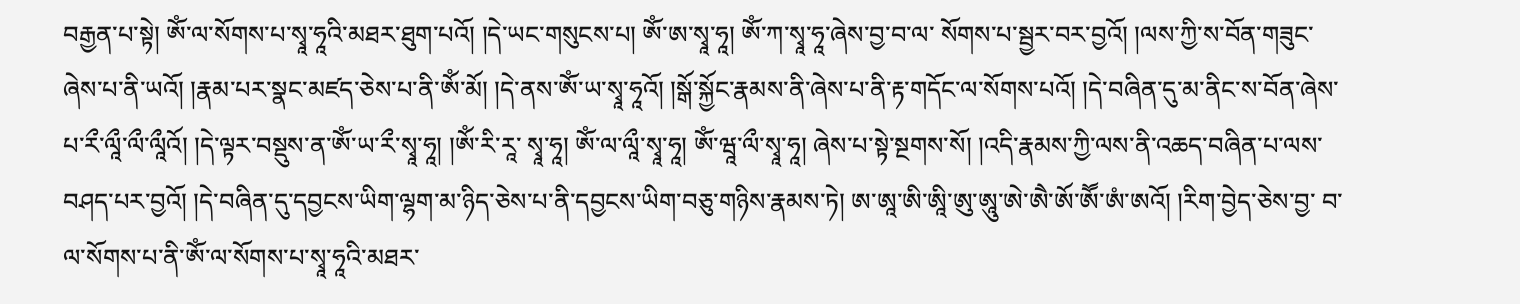བརྒྱན་པ་སྟེ། ཨོཾ་ལ་སོགས་པ་སྭཱ་ཧཱའི་མཐར་ཐུག་པའོ། །དེ་ཡང་གསུངས་པ། ཨོཾ་ཨ་སྭཱ་ཧཱ། ཨོཾ་ཀ་སྭཱ་ཧཱ་ཞེས་བྱ་བ་ལ་ སོགས་པ་སྦྱར་བར་བྱའོ། །ལས་ཀྱི་ས་བོན་གཟུང་ཞེས་པ་ནི་ཡའོ། །རྣམ་པར་སྣང་མཛད་ཅེས་པ་ནི་ཨོཾ་མོ། །དེ་ནས་ཨོཾ་ཡ་སྭཱ་ཧཱའོ། །སྒོ་སྐྱོང་རྣམས་ནི་ཞེས་པ་ནི་རྟ་གདོང་ལ་སོགས་པའོ། །དེ་བཞིན་དུ་མ་ནིང་ས་བོན་ཞེས་པ་རྀ་ལཱྀ་ལྀ་ལཱྀའོ། །དེ་ལྟར་བསྡུས་ན་ཨོཾ་ཡ་རྀ་སྭཱ་ཧཱ། །ཨོཾ་རི་རཱ་ སྭཱ་ཧཱ། ཨོཾ་ལ་ལཱྀ་སྭཱ་ཧཱ། ཨོཾ་ཝཱ་ལྀ་སྭཱ་ཧཱ། ཞེས་པ་སྟེ་སྔགས་སོ། །འདི་རྣམས་ཀྱི་ལས་ནི་འཆད་བཞིན་པ་ལས་བཤད་པར་བྱའོ། །དེ་བཞིན་དུ་དབྱངས་ཡིག་ལྷག་མ་ཉིད་ཅེས་པ་ནི་དབྱངས་ཡིག་བཅུ་གཉིས་རྣམས་ཏེ། ཨ་ཨཱ་ཨི་ཨཱི་ཨུ་ཨཱུ་ཨེ་ཨཻ་ཨོ་ཨཽ་ཨཾ་ཨའོ། །རིག་བྱེད་ཅེས་བྱ་ བ་ལ་སོགས་པ་ནི་ཨོཾ་ལ་སོགས་པ་སྭཱ་ཧཱའི་མཐར་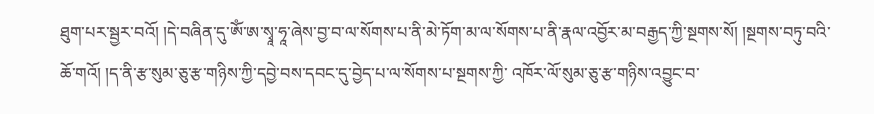ཐུག་པར་སྦྱར་བའོ། །དེ་བཞིན་དུ་ཨོཾ་ཨ་སྭཱ་ཧཱ་ཞེས་བྱ་བ་ལ་སོགས་པ་ནི་མེ་ཏོག་མ་ལ་སོགས་པ་ནི་རྣལ་འབྱོར་མ་བརྒྱད་ཀྱི་སྔགས་སོ། །སྔགས་བཏུ་བའི་ཆོ་གའོ། །ད་ནི་རྩ་སུམ་ཅུ་རྩ་གཉིས་ཀྱི་དབྱེ་བས་དབང་དུ་བྱེད་པ་ལ་སོགས་པ་སྔགས་ཀྱི་ འཁོར་ལོ་སུམ་ཅུ་རྩ་གཉིས་འབྱུང་བ་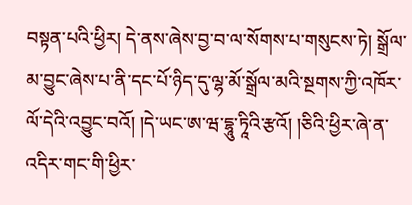བསྟན་པའི་ཕྱིར། དེ་ནས་ཞེས་བྱ་བ་ལ་སོགས་པ་གསུངས་ཏེ། སྒྲོལ་མ་བྱུང་ཞེས་པ་ནི་དང་པོ་ཉིད་དུ་ལྷ་མོ་སྒྲོལ་མའི་སྔགས་ཀྱི་འཁོར་ལོ་དེའི་འབྱུང་བའོ། །དེ་ཡང་ཨ་ཝ་དྷཱུ་ཏཱིའི་རྩའོ། །ཅིའི་ཕྱིར་ཞེ་ན་འདིར་གང་གི་ཕྱིར་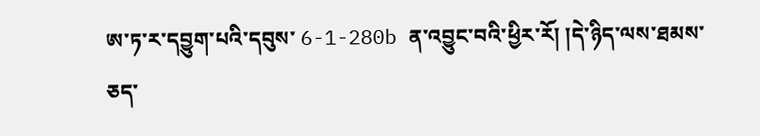ཨ་ཏ་ར་དབྱུག་པའི་དབུས་ 6-1-280b ན་འབྱུང་བའི་ཕྱིར་རོ། །དེ་ཉིད་ལས་ཐམས་ཅད་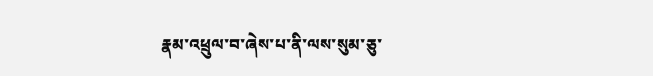རྣམ་འཕྲུལ་བ་ཞེས་པ་ནི་ལས་སུམ་ཅུ་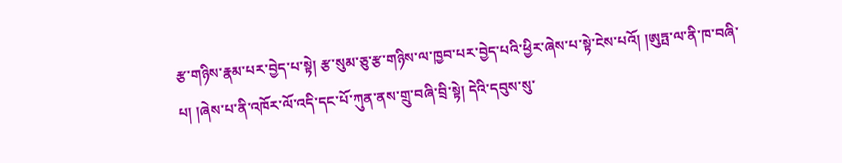རྩ་གཉིས་རྣམ་པར་བྱེད་པ་སྟེ། རྩ་སུམ་ཅུ་རྩ་གཉིས་ལ་ཁྱབ་པར་བྱེད་པའི་ཕྱིར་ཞེས་པ་སྟེ་ངེས་པའོ། །ཨུཏྤ་ལ་ནི་ཁ་བཞི་པ། །ཞེས་པ་ནི་འཁོར་ལོ་འདི་དང་པོ་ཀུན་ནས་གྲུ་བཞི་བྲི་སྟེ། དེའི་དབུས་སུ་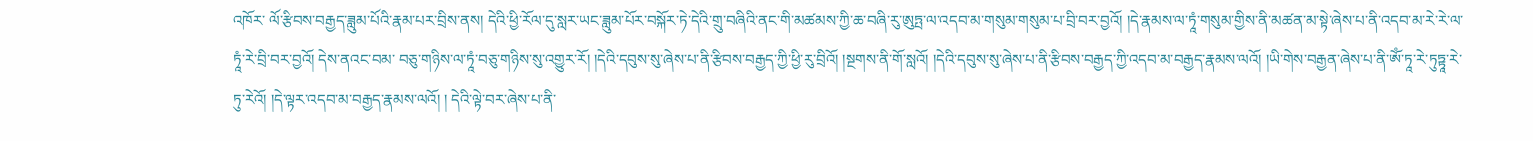འཁོར་ ལོ་རྩིབས་བརྒྱད་ཟླུམ་པོའི་རྣམ་པར་བྲིས་ནས། དེའི་ཕྱི་རོལ་དུ་སླར་ཡང་ཟླུམ་པོར་བསྐོར་ཏེ་དེའི་གྲུ་བཞིའི་ནང་གི་མཚམས་ཀྱི་ཆ་བཞི་རུ་ཨུཏྤ་ལ་འདབ་མ་གསུམ་གསུམ་པ་བྲི་བར་བྱའོ། །དེ་རྣམས་ལ་ཏཱཾ་གསུམ་གྱིས་ནི་མཚན་མ་སྟེ་ཞེས་པ་ནི་འདབ་མ་རེ་རེ་ལ་ཏཱཾ་རེ་བྲི་བར་བྱའོ། དེས་ནའང་བམ་ བཅུ་གཉིས་ལ་ཏཱཾ་བཅུ་གཉིས་སུ་འགྱུར་རོ། །དེའི་དབུས་སུ་ཞེས་པ་ནི་རྩིབས་བརྒྱད་ཀྱི་ཕྱི་རུ་བྲིའོ། །སྔགས་ནི་གོ་སླའོ། །དེའི་དབུས་སུ་ཞེས་པ་ནི་རྩིབས་བརྒྱད་ཀྱི་འདབ་མ་བརྒྱད་རྣམས་ལའོ། །ཡི་གེས་བརྒྱན་ཞེས་པ་ནི་ཨོཾ་ཏཱ་རེ་ཏུཏྟཱ་རེ་ཏུ་རེའོ། །དེ་ལྟར་འདབ་མ་བརྒྱད་རྣམས་ལའོ། ། དེའི་ལྟེ་བར་ཞེས་པ་ནི་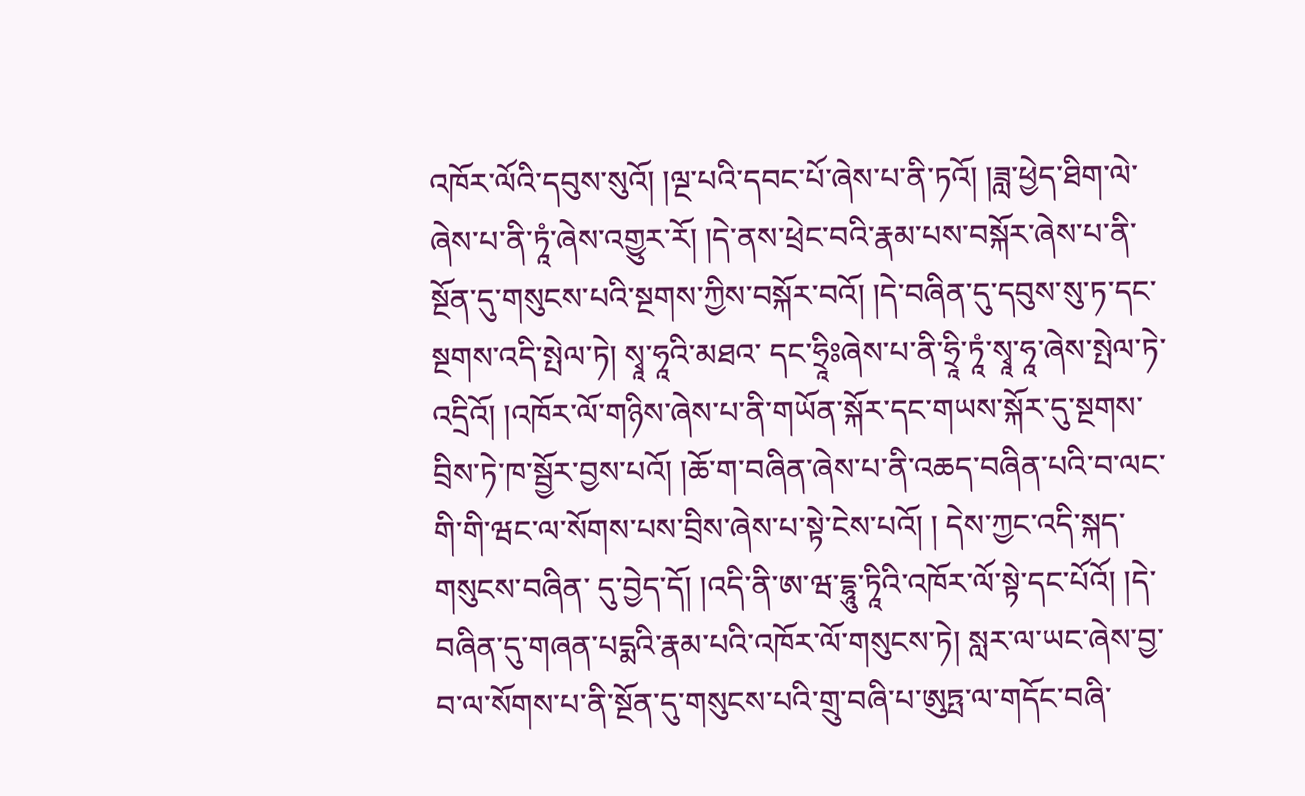འཁོར་ལོའི་དབུས་སུའོ། །ལྔ་པའི་དབང་པོ་ཞེས་པ་ནི་ཏའོ། །ཟླ་ཕྱེད་ཐིག་ལེ་ཞེས་པ་ནི་ཏཱཾ་ཞེས་འགྱུར་རོ། །དེ་ནས་ཕྲེང་བའི་རྣམ་པས་བསྐོར་ཞེས་པ་ནི་སྔོན་དུ་གསུངས་པའི་སྔགས་ཀྱིས་བསྐོར་བའོ། །དེ་བཞིན་དུ་དབུས་སུ་ཏ་དང་སྔགས་འདི་སྤེལ་ཏེ། སྭཱ་ཧཱའི་མཐའ་ དང་ཧྲཱིཿཞེས་པ་ནི་ཧྲཱི་ཏཱཾ་སྭཱ་ཧཱ་ཞེས་སྤེལ་ཏེ་འདྲིའོ། །འཁོར་ལོ་གཉིས་ཞེས་པ་ནི་གཡོན་སྐོར་དང་གཡས་སྐོར་དུ་སྔགས་བྲིས་ཏེ་ཁ་སྦྱོར་བྱས་པའོ། །ཆོ་ག་བཞིན་ཞེས་པ་ནི་འཆད་བཞིན་པའི་བ་ལང་གི་གི་ཝང་ལ་སོགས་པས་བྲིས་ཞེས་པ་སྟེ་ངེས་པའོ། ། དེས་ཀྱང་འདི་སྐད་གསུངས་བཞིན་ དུ་བྱེད་དོ། །འདི་ནི་ཨ་ཝ་དྷཱུ་ཏཱིའི་འཁོར་ལོ་སྟེ་དང་པོའོ། །དེ་བཞིན་དུ་གཞན་པདྨའི་རྣམ་པའི་འཁོར་ལོ་གསུངས་ཏེ། སླར་ལ་ཡང་ཞེས་བྱ་བ་ལ་སོགས་པ་ནི་སྔོན་དུ་གསུངས་པའི་གྲུ་བཞི་པ་ཨུཏྤ་ལ་གདོང་བཞི་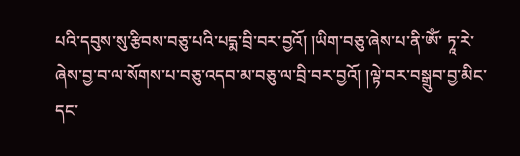པའི་དབུས་སུ་རྩིབས་བཅུ་པའི་པདྨ་བྲི་བར་བྱའོ། །ཡིག་བཅུ་ཞེས་པ་ནི་ཨོཾ་ ཏཱ་རེ་ཞེས་བྱ་བ་ལ་སོགས་པ་བཅུ་འདབ་མ་བཅུ་ལ་བྲི་བར་བྱའོ། །ལྟེ་བར་བསྒྲུབ་བྱ་མིང་དང་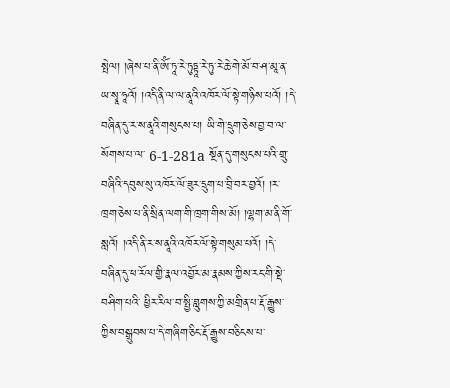སྤེལ། །ཞེས་པ་ནི་ཨོཾ་ཏཱ་རེ་ཏུཏྟཱ་རེ་ཏུ་རེ་ཆེ་གེ་མོ་བ་ཤ་མཱ་ན་ཡ་སྭཱ་ཧཱའོ། །འདི་ནི་ལ་ལ་ནཱའི་འཁོར་ལོ་སྟེ་གཉིས་པའོ། །དེ་བཞིན་དུ་ར་ས་ནཱའི་གསུངས་པ། ཡི་གེ་དྲུག་ཅེས་བྱ་བ་ལ་སོགས་པ་ལ་ 6-1-281a སྔོན་དུ་གསུངས་པའི་གྲུ་བཞིའི་དབུས་སུ་འཁོར་ལོ་ཟུར་དྲུག་པ་བྲི་བར་བྱའོ། །ར་ཁྲག་ཅེས་པ་ནི་སྲིན་ལག་གི་ཁྲག་གིས་མོ། །ལྷག་མ་ནི་གོ་སླའོ། །འདི་ནི་ར་ས་ནཱའི་འཁོར་ལོ་སྟེ་གསུམ་པའོ། །དེ་བཞིན་དུ་ཕ་རོལ་གྱི་རྣལ་འབྱོར་མ་རྣམས་ཀྱིས་རང་གི་སྡེ་བཤིག་པའི་ ཕྱིར་རིལ་བ་སྤྱི་བླུགས་ཀྱི་མགྲིན་པ་རྡོ་རྒྱུས་ཀྱིས་བསྒྲུབས་པ་དེ་གཞིག་ཅིང་རྡོ་རྒྱུས་བཅིངས་པ་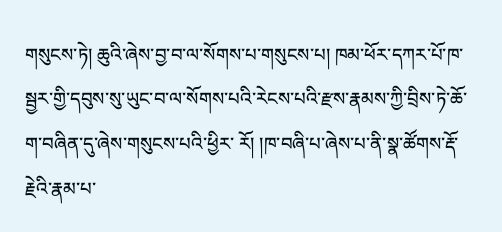གསུངས་ཏེ། ཆུའི་ཞེས་བྱ་བ་ལ་སོགས་པ་གསུངས་པ། ཁམ་ཕོར་དཀར་པོ་ཁ་སྦྱར་གྱི་དབུས་སུ་ཡུང་བ་ལ་སོགས་པའི་རེངས་པའི་རྫས་རྣམས་ཀྱི་བྲིས་ཏེ་ཆོ་ག་བཞིན་དུ་ཞེས་གསུངས་པའི་ཕྱིར་ རོ། །ཁ་བཞི་པ་ཞེས་པ་ནི་སྣ་ཚོགས་རྡོ་རྗེའི་རྣམ་པ་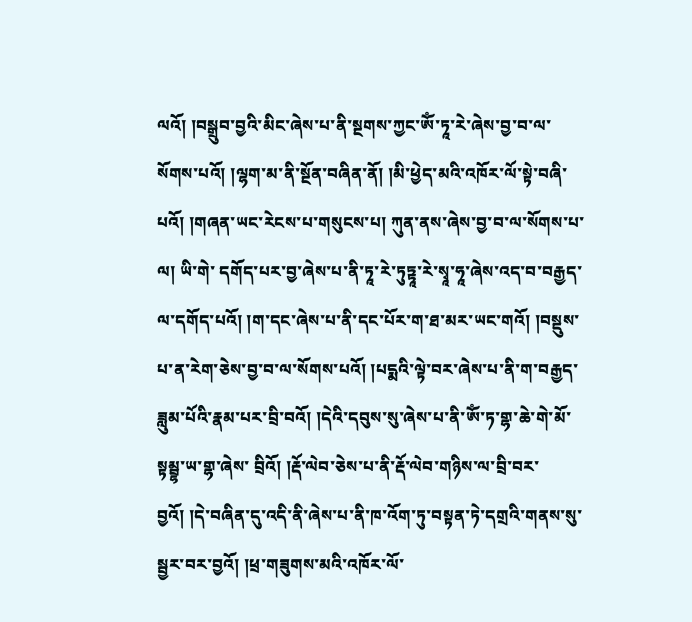ལའོ། །བསྒྲུབ་བྱའི་མིང་ཞེས་པ་ནི་སྔགས་ཀྱང་ཨོཾ་ཏཱ་རེ་ཞེས་བྱ་བ་ལ་སོགས་པའོ། །ལྷག་མ་ནི་སྔོན་བཞིན་ནོ། །མི་ཕྱེད་མའི་འཁོར་ལོ་སྟེ་བཞི་པའོ། །གཞན་ཡང་རེངས་པ་གསུངས་པ། ཀུན་ནས་ཞེས་བྱ་བ་ལ་སོགས་པ་ལ། ཡི་གེ་ དགོད་པར་བྱ་ཞེས་པ་ནི་ཏཱ་རེ་ཏུཏྟཱ་རེ་སྭཱ་ཧཱ་ཞེས་འད་བ་བརྒྱད་ལ་དགོད་པའོ། །ག་དང་ཞེས་པ་ནི་དང་པོར་ག་ཐ་མར་ཡང་གའོ། །བསྡུས་པ་ན་རེག་ཅེས་བྱ་བ་ལ་སོགས་པའོ། །པདྨའི་ལྟེ་བར་ཞེས་པ་ནི་ག་བརྒྱད་ཟླུམ་པོའི་རྣམ་པར་བྲི་བའོ། །དེའི་དབུས་སུ་ཞེས་པ་ནི་ཨོཾ་ཏ་གྷ་ཆེ་གེ་མོ་སྟམྦྷ་ཡ་གྷ་ཞེས་ བྲིའོ། །རྡོ་ལེབ་ཅེས་པ་ནི་རྡོ་ལེབ་གཉིས་ལ་བྲི་བར་བྱའོ། །དེ་བཞིན་དུ་འདི་ནི་ཞེས་པ་ནི་ཁ་འོག་ཏུ་བསྟན་ཏེ་དགྲའི་གནས་སུ་སྦྱར་བར་བྱའོ། །ཕྲ་གཟུགས་མའི་འཁོར་ལོ་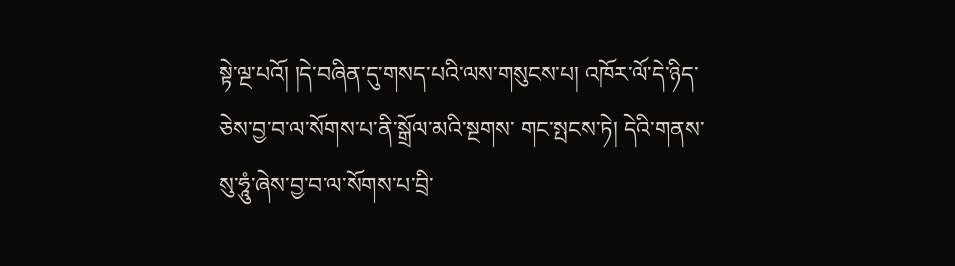སྟེ་ལྔ་པའོ། །དེ་བཞིན་དུ་གསད་པའི་ལས་གསུངས་པ། འཁོར་ལོ་དེ་ཉིད་ཅེས་བྱ་བ་ལ་སོགས་པ་ནི་སྒྲོལ་མའི་སྔགས་ གང་སྤངས་ཏེ། དེའི་གནས་སུ་ཧཱུཾ་ཞེས་བྱ་བ་ལ་སོགས་པ་བྲི་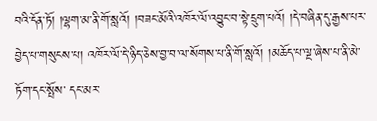བའི་དོན་ཏོ། །ལྷག་མ་ནི་གོ་སླའོ། །བཟང་མོའི་འཁོར་ལོ་འབྱུང་བ་སྟེ་དྲུག་པའོ། །དེ་བཞིན་དུ་རྒྱས་པར་བྱེད་པ་གསུངས་པ། འཁོར་ལོ་དེ་ཉིད་ཅེས་བྱ་བ་ལ་སོགས་པ་ནི་གོ་སླའོ། །མཆོད་པ་ལྔ་ཞེས་པ་ནི་མེ་ཏོག་དང་སྤོས་ དང་མར་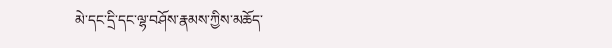མེ་དང་དྲི་དང་ལྷ་བཤོས་རྣམས་ཀྱིས་མཆོད་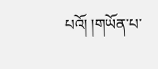པའོ། །གཡོན་པ་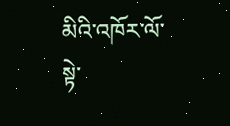མིའི་འཁོར་ལོ་སྟེ་